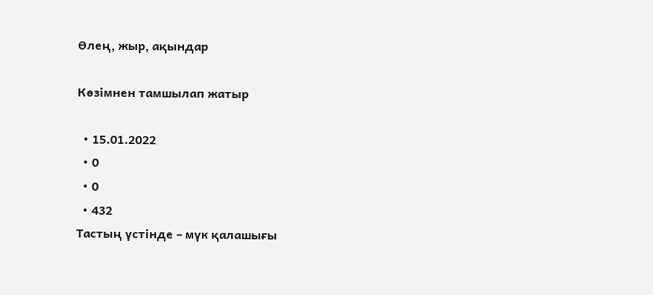Өлең, жыр, ақындар

Көзімнен тамшылап жатыр

  • 15.01.2022
  • 0
  • 0
  • 432
Тастың үстінде – мүк қалашығы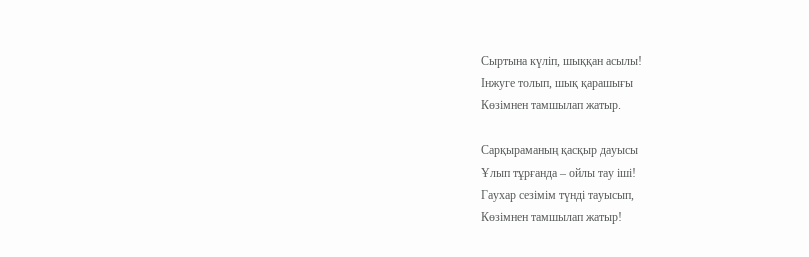Сыртына күліп, шыққан асылы!
Інжуге толып, шық қарашығы
Көзімнен тамшылап жатыр.

Сарқыраманың қасқыр дауысы
Ұлып тұрғанда – ойлы тау іші!
Гаухар сезімім түнді тауысып,
Көзімнен тамшылап жатыр!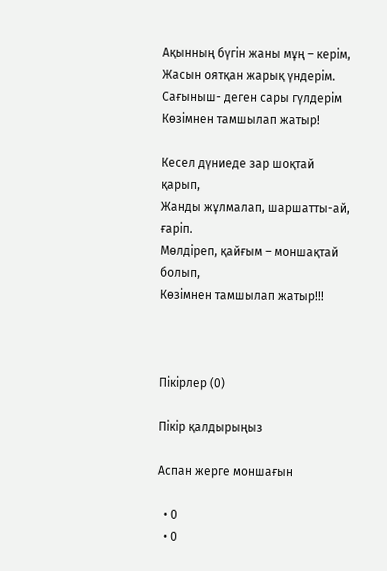Ақынның бүгін жаны мұң – керім,
Жасын оятқан жарық үндерім.
Сағыныш- деген сары гүлдерім
Көзімнен тамшылап жатыр!

Кесел дүниеде зар шоқтай қарып,
Жанды жұлмалап, шаршатты-ай, ғаріп.
Мөлдіреп, қайғым – моншақтай болып,
Көзімнен тамшылап жатыр!!!



Пікірлер (0)

Пікір қалдырыңыз

Аспан жерге моншағын

  • 0
  • 0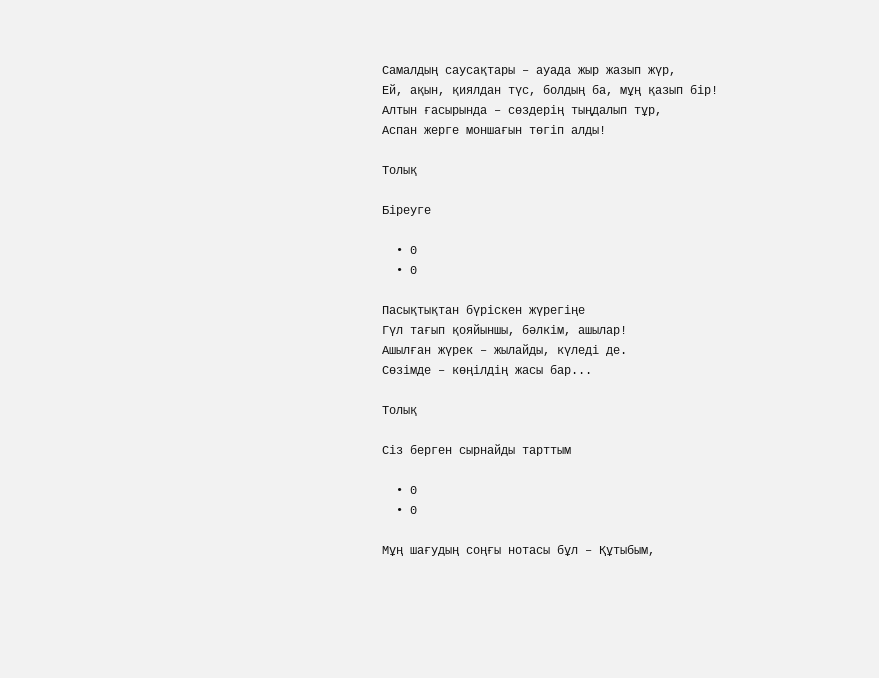Самалдың саусақтары – ауада жыр жазып жүр,
Ей, ақын, қиялдан түс, болдың ба, мұң қазып бір!
Алтын ғасырында – сөздерің тыңдалып тұр,
Аспан жерге моншағын төгіп алды!

Толық

Біреуге

  • 0
  • 0

Пасықтықтан бүріскен жүрегіңе
Гүл тағып қояйыншы, бәлкім, ашылар!
Ашылған жүрек – жылайды, күледі де.
Сөзімде – көңілдің жасы бар...

Толық

Сіз берген сырнайды тарттым

  • 0
  • 0

Мұң шағудың соңғы нотасы бұл – Құтыбым,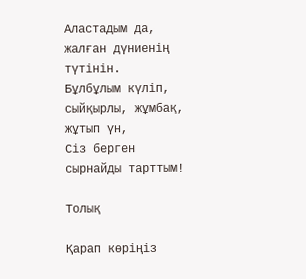Аластадым да, жалған дүниенің түтінін.
Бұлбұлым күліп, сыйқырлы, жұмбақ, жұтып үн,
Сіз берген сырнайды тарттым!

Толық

Қарап көріңіз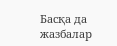Басқа да жазбалар